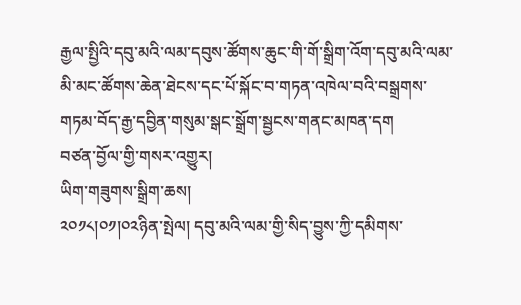རྒྱལ་སྤྱིའི་དབུ་མའི་ལམ་དབུས་ཚོགས་ཆུང་གི་གོ་སྒྲིག་འོག་དབུ་མའི་ལམ་མི་མང་ཚོགས་ཆེན་ཐེངས་དང་པོ་སྐོང་བ་གཏན་འཁེལ་བའི་བསྒྲགས་གཏམ་བོད་རྒྱ་དབྱིན་གསུམ་སྒང་སྒྲོག་སྦྱངས་གནང་མཁན་དག
བཙན་བྱོལ་གྱི་གསར་འགྱུར།
ཡིག་གཟུགས་སྒྲིག་ཆས།
༢༠༡༨།༠༡།༠༢ཉིན་སྤེལ། དབུ་མའི་ལམ་གྱི་སིད་བྱུས་ཀྱི་དམིགས་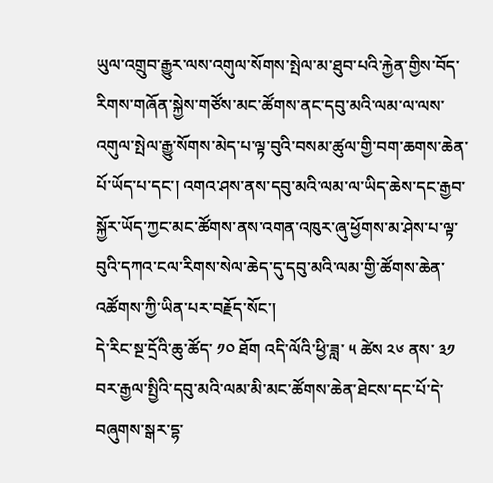ཡུལ་འགྲུབ་རྒྱུར་ལས་འགུལ་སོགས་སྤེལ་མ་ཐུབ་པའི་རྐྱེན་གྱིས་བོད་རིགས་གཞོན་སྐྱེས་གཙོས་མང་ཚོགས་ནང་དབུ་མའི་ལམ་ལ་ལས་འགུལ་སྤེལ་རྒྱུ་སོགས་མེད་པ་ལྟ་བུའི་བསམ་ཚུལ་གྱི་བག་ཆགས་ཆེན་པོ་ཡོད་པ་དང་། འགའ་ཤས་ནས་དབུ་མའི་ལམ་ལ་ཡིད་ཆེས་དང་རྒྱབ་སྐྱོར་ཡོད་ཀྱང་མང་ཚོགས་ནས་འགན་འཁུར་ཞུ་ཕྱོགས་མ་ཤེས་པ་ལྟ་བུའི་དཀའ་ངལ་རིགས་སེལ་ཆེད་དུ་དབུ་མའི་ལམ་གྱི་ཚོགས་ཆེན་འཚོགས་ཀྱི་ཡིན་པར་བརྗོད་སོང་།
དེ་རིང་སྔ་དྲོའི་ཆུ་ཚོད་ ༡༠ ཐོག འདི་ལོའི་ཕྱི་ཟླ་ ༥ ཚེས ༢༦ ནས་ ༣༡ བར་རྒྱལ་སྤྱིའི་དབུ་མའི་ལམ་མི་མང་ཚོགས་ཆེན་ཐེངས་དང་པོ་དེ་བཞུགས་སྒར་དྷ་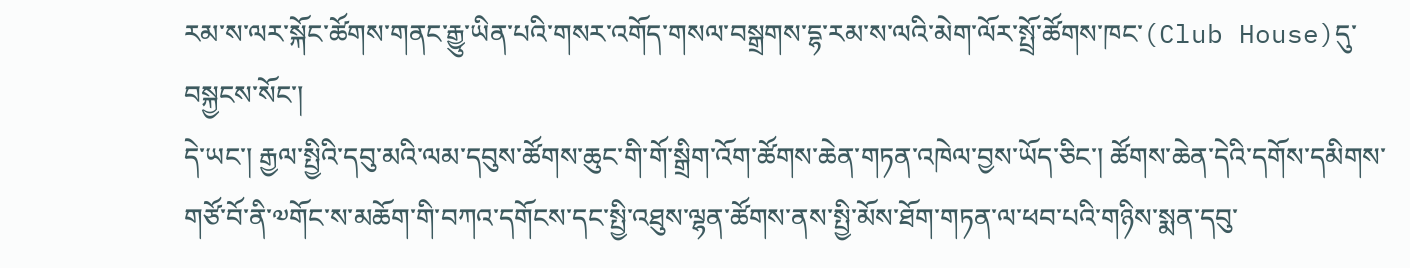རམ་ས་ལར་སྐོང་ཚོགས་གནང་རྒྱུ་ཡིན་པའི་གསར་འགོད་གསལ་བསྒྲགས་དྷ་རམ་ས་ལའི་མེག་ལོར་སྤྲོ་ཚོགས་ཁང་(Club House)དུ་བསྐྱངས་སོང་།
དེ་ཡང་། རྒྱལ་སྤྱིའི་དབུ་མའི་ལམ་དབུས་ཚོགས་ཆུང་གི་གོ་སྒྲིག་འོག་ཚོགས་ཆེན་གཏན་འཁེལ་བྱས་ཡོད་ཅིང་། ཚོགས་ཆེན་དེའི་དགོས་དམིགས་གཙོ་བོ་ནི་༧གོང་ས་མཆོག་གི་བཀའ་དགོངས་དང་སྤྱི་འཐུས་ལྷན་ཚོགས་ནས་སྤྱི་མོས་ཐོག་གཏན་ལ་ཕབ་པའི་གཉིས་སྨན་དབུ་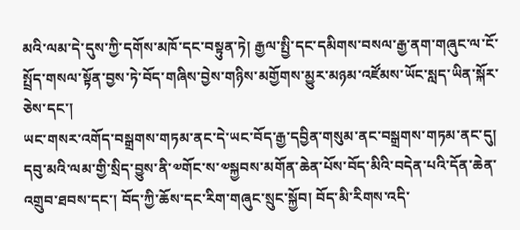མའི་ལམ་དེ་དུས་ཀྱི་དགོས་མཁོ་དང་བསྟུན་ཏེ། རྒྱལ་སྤྱི་དང་དམིགས་བསལ་རྒྱ་ནག་གཞུང་ལ་ངོ་སྤྲོད་གསལ་སྟོན་བྱས་ཏེ་བོད་གཞིས་བྱེས་གཉིས་མགྱོགས་མྱུར་མཉམ་འཛོམས་ཡོང་སླད་ཡིན་སྐོར་ཅེས་དང་།
ཡང་གསར་འགོད་བསྒྲགས་གཏམ་ནང་དེ་ཡང་བོད་རྒྱ་དབྱིན་གསུམ་ནང་བསྒྲགས་གཏམ་ནང་དུ། དབུ་མའི་ལམ་གྱི་སྲིད་བྱུས་ནི་༧གོང་ས་༧སྐྱབས་མགོན་ཆེན་པོས་བོད་མིའི་བདེན་པའི་དོན་ཆེན་འགྲུབ་ཐབས་དང་། བོད་ཀྱི་ཆོས་དང་རིག་གཞུང་སྲུང་སྐྱོབ། བོད་མི་རིགས་འདི་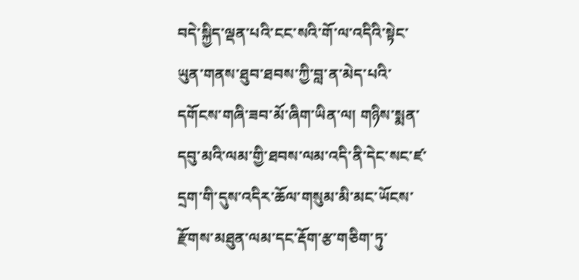བདེ་སྐྱིད་ལྡན་པའི་ངང་སའི་གོ་ལ་འདིའི་སྟེང་ཡུན་གནས་ཐུབ་ཐབས་ཀྱི་བླ་ན་མེད་པའི་དགོངས་གཞི་ཟབ་མོ་ཞིག་ཡིན་ལ། གཉིས་སྨན་དབུ་མའི་ལམ་གྱི་ཐབས་ལམ་འདི་ནི་དེང་སང་ཛ་དྲག་གི་དུས་འདིར་ཆོལ་གསུམ་མི་མང་ཡོངས་རྫོགས་མཐུན་ལམ་དང་རྡོག་རྩ་གཅིག་ཏུ་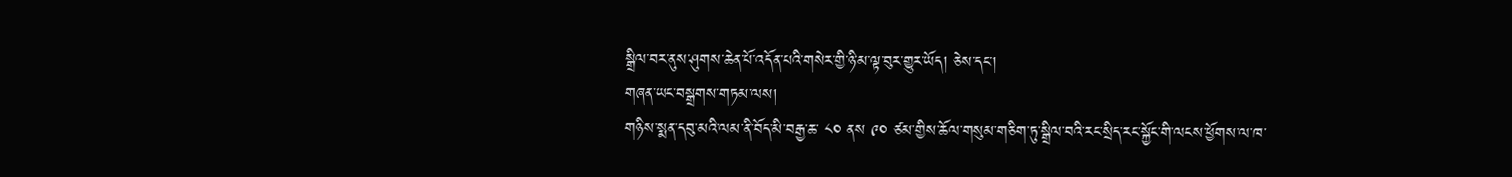སྒྲིལ་བར་ནུས་ཤུགས་ཆེན་པོ་འདོན་པའི་གསེར་གྱི་ཉི་མ་ལྟ་བུར་གྱུར་ཡོད། ཅེས་དང་།
གཞན་ཡང་བསྒྲགས་གཏམ་ལས།
གཉིས་སྨན་དབུ་མའི་ལམ་ནི་བོད་མི་བརྒྱ་ཆ་ ༨༠ ནས ༩༠ ཙམ་གྱིས་ཆོལ་གསུམ་གཅིག་ཏུ་སྒྲིལ་བའི་རང་སྲིད་རང་སྐྱོང་གི་ལངས་ཕྱོགས་ལ་ཁ་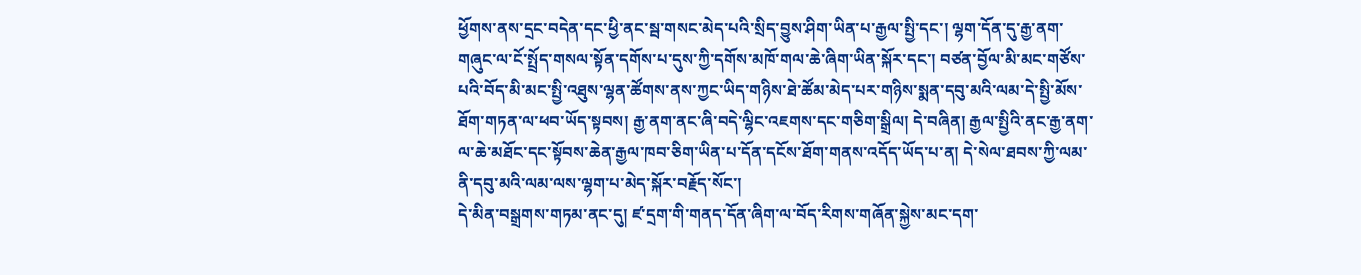ཕྱོགས་ནས་དྲང་བདེན་དང་ཕྱི་ནང་སྦ་གསང་མེད་པའི་སྲིད་བྱུས་ཤིག་ཡིན་པ་རྒྱལ་སྤྱི་དང་། ལྷག་དོན་དུ་རྒྱ་ནག་གཞུང་ལ་ངོ་སྤྲོད་གསལ་སྟོན་དགོས་པ་དུས་ཀྱི་དགོས་མཁོ་གལ་ཆེ་ཞིག་ཡིན་སྐོར་དང་། བཙན་བྱོལ་མི་མང་གཙོས་པའི་བོད་མི་མང་སྤྱི་འཐུས་ལྷན་ཚོགས་ནས་ཀྱང་ཡིད་གཉིས་ཐེ་ཚོམ་མེད་པར་གཉིས་སྨན་དབུ་མའི་ལམ་དེ་སྤྱི་མོས་ཐོག་གཏན་ལ་ཕབ་ཡོད་སྟབས། རྒྱ་ནག་ནང་ཞི་བདེ་ལྷིང་འཇགས་དང་གཅིག་སྒྲིལ། དེ་བཞིན། རྒྱལ་སྤྱིའི་ནང་རྒྱ་ནག་ལ་ཆེ་མཐོང་དང་སྟོབས་ཆེན་རྒྱལ་ཁབ་ཅིག་ཡིན་པ་དོན་དངོས་ཐོག་གནས་འདོད་ཡོད་པ་ན། དེ་སེལ་ཐབས་ཀྱི་ལམ་ནི་དབུ་མའི་ལམ་ལས་ལྷག་པ་མེད་སྐོར་བརྗོད་སོང་།
དེ་མིན་བསྒྲགས་གཏམ་ནང་དུ། ཛ་དྲག་གི་གནད་དོན་ཞིག་ལ་བོད་རིགས་གཞོན་སྐྱེས་མང་དག་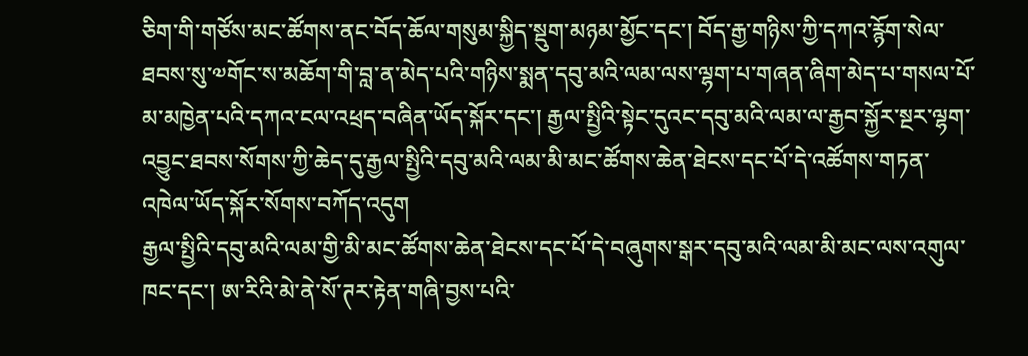ཅིག་གི་གཙོས་མང་ཚོགས་ནང་བོད་ཆོལ་གསུམ་སྐྱིད་སྡུག་མཉམ་མྱོང་དང་། བོད་རྒྱ་གཉིས་ཀྱི་དཀའ་རྙོག་སེལ་ཐབས་སུ་༧གོང་ས་མཆོག་གི་བླ་ན་མེད་པའི་གཉིས་སྨན་དབུ་མའི་ལམ་ལས་ལྷག་པ་གཞན་ཞིག་མེད་པ་གསལ་པོ་མ་མཁྱེན་པའི་དཀའ་ངལ་འཕྲད་བཞིན་ཡོད་སྐོར་དང་། རྒྱལ་སྤྱིའི་སྟེང་དུའང་དབུ་མའི་ལམ་ལ་རྒྱབ་སྐྱོར་སྔར་ལྷག་འབྱུང་ཐབས་སོགས་ཀྱི་ཆེད་དུ་རྒྱལ་སྤྱིའི་དབུ་མའི་ལམ་མི་མང་ཚོགས་ཆེན་ཐེངས་དང་པོ་དེ་འཚོགས་གཏན་འཁེལ་ཡོད་སྐོར་སོགས་བཀོད་འདུག
རྒྱལ་སྤྱིའི་དབུ་མའི་ལམ་གྱི་མི་མང་ཚོགས་ཆེན་ཐེངས་དང་པོ་དེ་བཞུགས་སྒར་དབུ་མའི་ལམ་མི་མང་ལས་འགུལ་ཁང་དང་། ཨ་རིའི་མེ་ནེ་སོ་ཊར་རྟེན་གཞི་བྱས་པའི་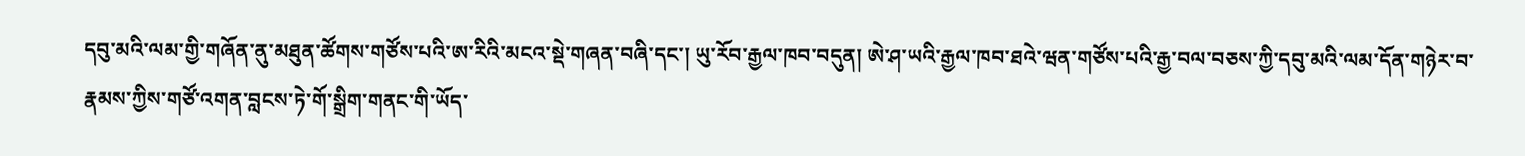དབུ་མའི་ལམ་གྱི་གཞོན་ནུ་མཐུན་ཚོགས་གཙོས་པའི་ཨ་རིའི་མངའ་སྡེ་གཞན་བཞི་དང་། ཡུ་རོབ་རྒྱལ་ཁབ་བདུན། ཨེ་ཤ་ཡའི་རྒྱལ་ཁབ་ཐའེ་ཝན་གཙོས་པའི་རྒྱ་བལ་བཅས་ཀྱི་དབུ་མའི་ལམ་དོན་གཉེར་བ་རྣམས་ཀྱིས་གཙོ་འགན་བླངས་ཏེ་གོ་སྒྲིག་གནང་གི་ཡོད་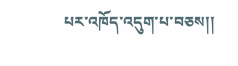པར་འཁོད་འདུག་པ་བཅས།།